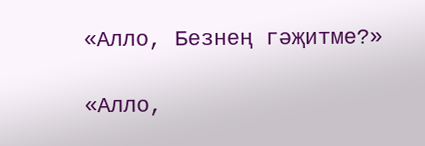«Алло, Безнең гәҗитме?»

«Алло,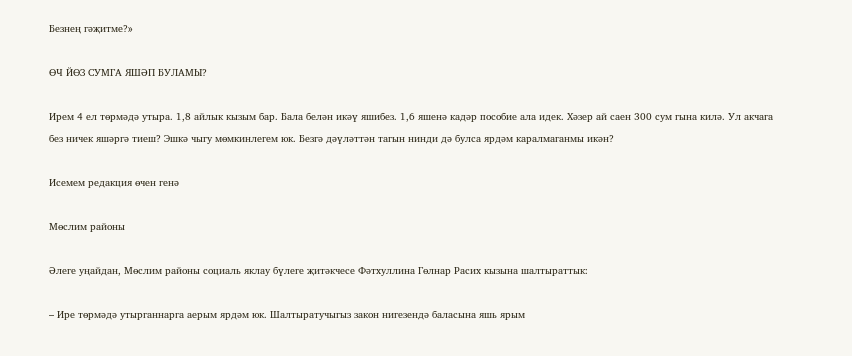Безнең гәҗитме?»

ӨЧ ЙӨЗ СУМГА ЯШӘП БУЛАМЫ?

Ирем 4 ел төрмәдә утыра. 1,8 айлык кызым бар. Бала белән икәү яшибез. 1,6 яшенә кадәр пособие ала идек. Хәзер ай саен 300 сум гына килә. Ул акчага без ничек яшәргә тиеш? Эшкә чыгу мөмкинлегем юк. Безгә дәүләттән тагын нинди дә булса ярдәм каралмаганмы икән?

Исемем редакция өчен генә

Мөслим районы

Әлеге уңайдан, Мөслим районы социаль яклау бүлеге җитәкчесе Фәтхуллина Гөлнар Расих кызына шалтыраттык:

– Ире төрмәдә утырганнарга аерым ярдәм юк. Шалтыратучыгыз закон нигезендә баласына яшь ярым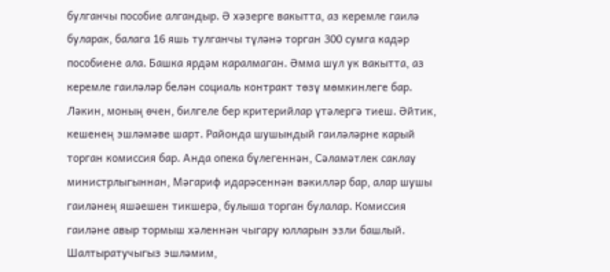булганчы пособие алгандыр. Ә хәзерге вакытта, аз керемле гаилә буларак, балага 16 яшь тулганчы түләнә торган 300 сумга кадәр пособиене ала. Башка ярдәм каралмаган. Әмма шул ук вакытта, аз керемле гаиләләр белән социаль контракт төзү мөмкинлеге бар. Ләкин, моның өчен, билгеле бер критерийлар үтәлергә тиеш. Әйтик, кешенең эшләмәве шарт. Районда шушындый гаиләләрне карый торган комиссия бар. Анда опека бүлегеннән, Сәламәтлек саклау министрлыгыннан, Мәгариф идарәсеннән вәкилләр бар, алар шушы гаиләнең яшәешен тикшерә, булыша торган булалар. Комиссия гаиләне авыр тормыш хәленнән чыгару юлларын эзли башлый. Шалтыратучыгыз эшләмим,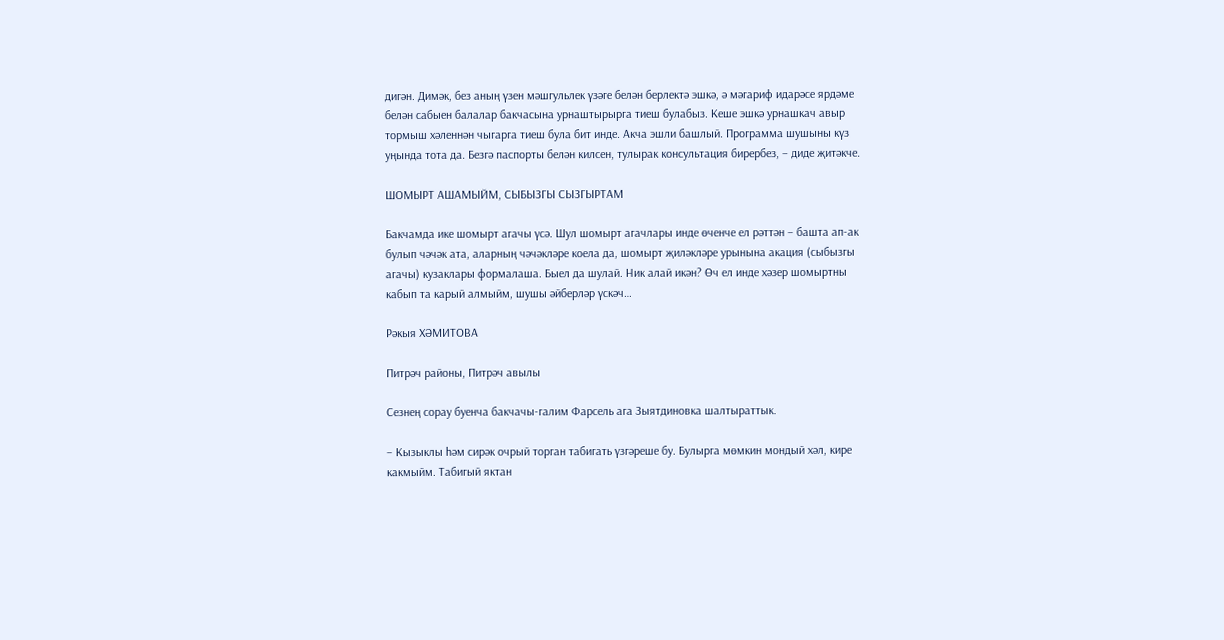дигән. Димәк, без аның үзен мәшгульлек үзәге белән берлектә эшкә, ә мәгариф идарәсе ярдәме белән сабыен балалар бакчасына урнаштырырга тиеш булабыз. Кеше эшкә урнашкач авыр тормыш хәленнән чыгарга тиеш була бит инде. Акча эшли башлый. Программа шушыны күз уңында тота да. Безгә паспорты белән килсен, тулырак консультация бирербез, – диде җитәкче.

ШОМЫРТ АШАМЫЙМ, СЫБЫЗГЫ СЫЗГЫРТАМ

Бакчамда ике шомырт агачы үсә. Шул шомырт агачлары инде өченче ел рәттән – башта ап-ак булып чәчәк ата, аларның чәчәкләре коела да, шомырт җиләкләре урынына акация (сыбызгы агачы) кузаклары формалаша. Быел да шулай. Ник алай икән? Өч ел инде хәзер шомыртны кабып та карый алмыйм, шушы әйберләр үскәч…

Рәкыя ХӘМИТОВА

Питрәч районы, Питрәч авылы

Сезнең сорау буенча бакчачы-галим Фарсель ага Зыятдиновка шалтыраттык.

– Кызыклы һәм сирәк очрый торган табигать үзгәреше бу. Булырга мөмкин мондый хәл, кире какмыйм. Табигый яктан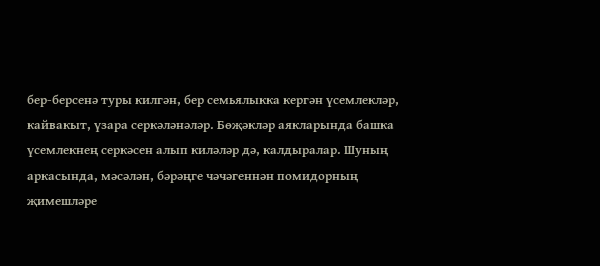бер-берсенә туры килгән, бер семьялыкка кергән үсемлекләр, кайвакыт, үзара серкәләнәләр. Бөҗәкләр аякларында башка үсемлекнең серкәсен алып киләләр дә, калдыралар. Шуның аркасында, мәсәлән, бәрәңге чәчәгеннән помидорның җимешләре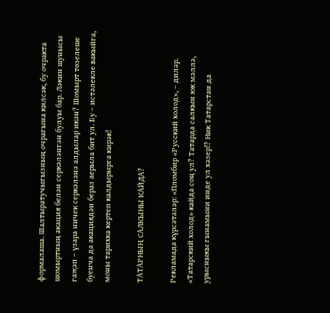формалаша. Шалтыратучыгызның очрагына килсәк, бу очракта шомыртның акация белән серкәләнгән булуы бар. Ләкин шунысы гаҗәп – үзара ничек серкәләнә алдылар икән? Шомырт төзелеше буенча да акациядән бераз аерыла бит ул. Бу – истәлекле вакыйга, моны тарихка кертеп калдырырга кирәк!

ТАТАРНЫҢ САЛКЫНЫ КАЙДА?

Рекламада күрсәтәләр: «Пломбир «Русский холод», – диләр. «Татарский холод» кайда соң ул? Татарда салкын юк мәллә, урысныкы гынамыни инде ул хәзер!? Ник Татарстан да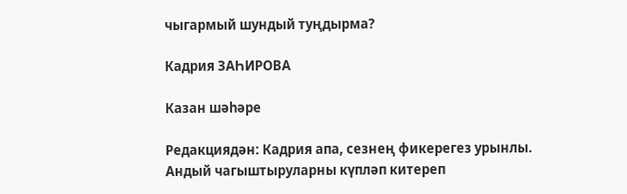чыгармый шундый туңдырма?

Кадрия ЗАҺИРОВА

Казан шәһәре

Редакциядән: Кадрия апа, сезнең фикерегез урынлы. Андый чагыштыруларны күпләп китереп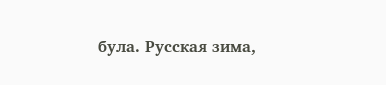була. Русская зима,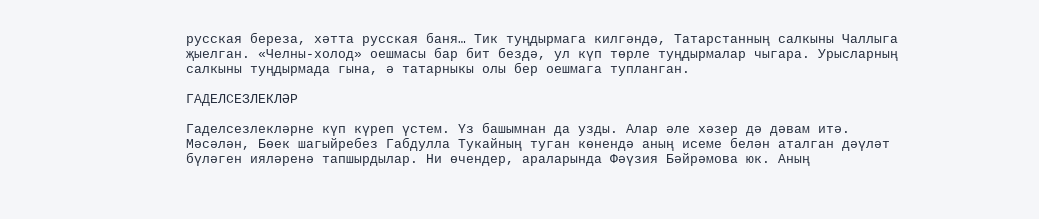русская береза, хәтта русская баня… Тик туңдырмага килгәндә, Татарстанның салкыны Чаллыга җыелган. «Челны-холод» оешмасы бар бит бездә, ул күп төрле туңдырмалар чыгара. Урысларның салкыны туңдырмада гына, ә татарныкы олы бер оешмага тупланган.

ГАДЕЛСЕЗЛЕКЛӘР

Гаделсезлекләрне күп күреп үстем. Үз башымнан да узды. Алар әле хәзер дә дәвам итә. Мәсәлән, Бөек шагыйребез Габдулла Тукайның туган көнендә аның исеме белән аталган дәүләт бүләген ияләренә тапшырдылар. Ни өчендер, араларында Фәүзия Бәйрәмова юк. Аның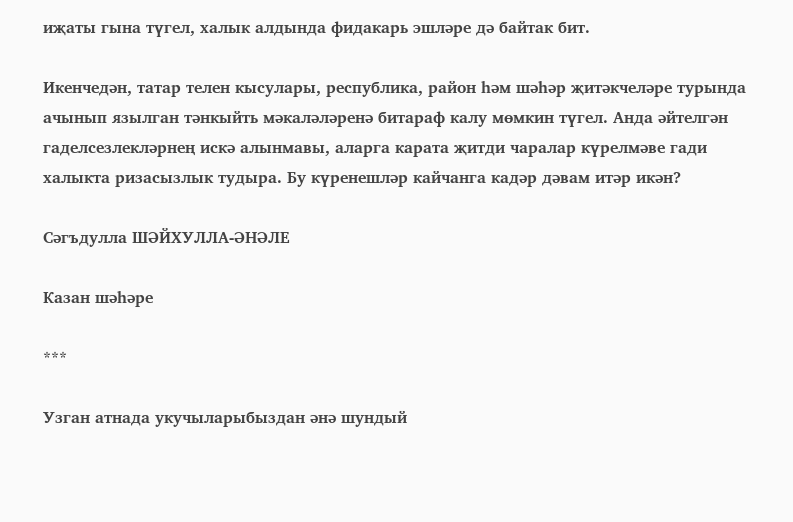иҗаты гына түгел, халык алдында фидакарь эшләре дә байтак бит.

Икенчедән, татар телен кысулары, республика, район һәм шәһәр җитәкчеләре турында ачынып язылган тәнкыйть мәкаләләренә битараф калу мөмкин түгел. Анда әйтелгән гаделсезлекләрнең искә алынмавы, аларга карата җитди чаралар күрелмәве гади халыкта ризасызлык тудыра. Бу күренешләр кайчанга кадәр дәвам итәр икән?

Сәгъдулла ШӘЙХУЛЛА-ӘНӘЛЕ

Казан шәһәре

***

Узган атнада укучыларыбыздан әнә шундый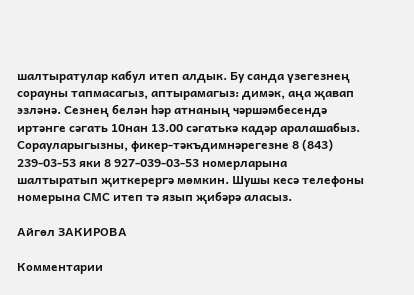шалтыратулар кабул итеп алдык. Бу санда үзегезнең сорауны тапмасагыз, аптырамагыз: димәк, аңа җавап эзләнә. Сезнең белән һәр атнаның чәршәмбесендә иртәнге сәгать 10нан 13.00 сәгатькә кадәр аралашабыз. Сорауларыгызны, фикер-тәкъдимнәрегезне 8 (843) 239-03-53 яки 8 927-039-03-53 номерларына шалтыратып җиткерергә мөмкин. Шушы кесә телефоны номерына СМС итеп тә язып җибәрә аласыз.

Айгөл ЗАКИРОВА

Комментарии